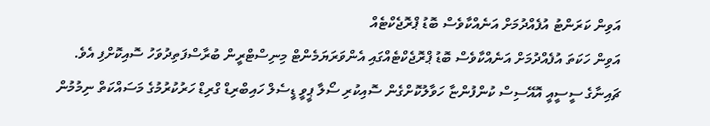އަވިން ކަރަންޓު އުފެއްދުމަށް އަނެއްކާވެސް ބޮޑު ޕްރޮޖެކްޓެއް
އަވިން ހަކަތަ އުފެއްދުމަށް އަނެއްކާވެސް ބޮޑު ޕްރޮޖެކްޓެއްގައި އެންވަރަޔަމެންޓް މިނިސްޓްރީން ބުރާސްފަތިދުވަހު ސޮއިކޮށްފި އެވެ. ޗައިނާގެ ސީސީއީ އޮއޭސިސް ކުންފުންޏާ ހަވާލުކޮށްގެން ސޮއިކުރި ސޯލާ ޕީވީ ޑީސެލް ހައިބްރިޑް ގްރިޑް ހަރުކުރުމުގެ މަސައްކަތް ނިމުމުން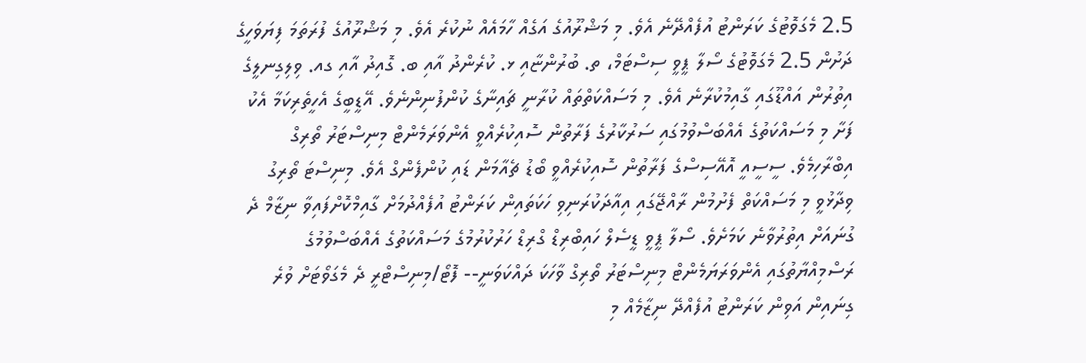2.5 މެގަވޮޓުގެ ކަރަންޓު އުފެއްދޭނެ އެވެ. މި މަޝްރޫއުގެ އަގެއް ހާމައެއް ނުކުރެ އެވެ. މި މަޝްރޫއުގެ ފުރަތަމަ ފިޔަވަހީގެ ދަށުން 2.5 މެގަވޮޓުގެ ސޯލާ ޕީވީ ސިސްޓަމް، ތ. ބުރުންޏާއި ޅ. ކުރެންދު އާއި ބ. ގޮއިދު އާއި ގއ. ވިލިގިނލީގެ އިތުރުން އައްޑޫގައި ގާއިމުކުރާނެ އެވެ. މި މަސައްކަތްތައް ކުރާނީ ޗައިނާގެ ކުންފުނިންނެވެ. އޭޑީބީގެ އެހީތެރިކަމާ އެކު ފަށާ މި މަސައްކަތުގެ އެއްބަސްވުމުގައި ސަރުކާރުގެ ފަރާތުން ސޮއިކުރެއްވީ އެންވަރަމެންޓް މިނިސްޓަރު ތޯރިގް އިބްރާހިމެވެ. ސީސީއީ އޮއޭސިސްގެ ފަރާތުން ސޮއިކުރެއްވީ ބޯޑު ޗެއާމަން ޑައި ކުންފެންގް އެވެ. މިނިސްޓަ ތޯރިގު ވިދާޅުވީ މި މަސައްކަތް ފެށުމުން ރާއްޖޭގައި އިއާދަކުރަނިވި ހަކަތައިން ކަރަންޓު އުފެއްދުމަށް ގާއިމްކޮށްފައިވާ ނިޒާމް ދެ ގުނައަށް އިތުރުވާނެ ކަމަށެވެ. ސޯލާ ޕީވީ ޑީސެލް ހައިބްރިޑް ގްރިޑް ހަރުކުރުމުގެ މަސައްކަތުގެ އެއްބަސްވުމުގެ ރަސްމިއްޔާތުގައި އެންވަރަޔަމެންޓް މިނިސްޓަރު ތޯރިގް ވާހަކަ ދައްކަވަނީ-- ފޮޓޯ/މިނިސްޓްރީ ދެ މެގަވޯޓަށް ވުރެ ގިނައިން އަވިން ކަރަންޓު އުފެއްދޭ ނިޒާމެއް މި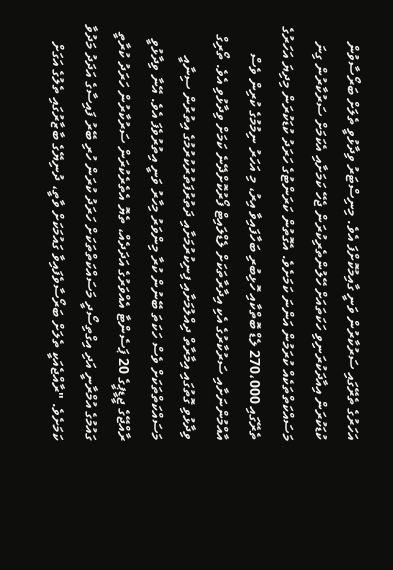އަހަރުގެ ތެރޭގައި ސަރުކާރުން ވަނީ ގާއިމުކޮށްފަ އެވެ. މިނިސްޓަރު ވިދާޅުވީ ތެލަށް ބަރޯސާވުން ކުޑަކުރަން އިއާދަކުރަނިވި ހަކަތައަށް ހޭލުންތެރިކުރަން ޖެހޭ ކަމަށާއި އެކަމަށް ސަރުކާރުން ގިނަ މަސައްކަތްތަކެއް ކުރަމުން އަންނަ ކަމަށެވެ. އެގޮތުން ކަރަންޓުގެ ހަރަދު ކުޑަކުރަން މިދިޔަ އަހަރުގެ ތެރޭގައި 270،000 ލެޑް ބޮތްކާއި ހޮޅިބުރި ބަހާފައިވާ އިރު، މި އަހަރު ނިމުމުގެ ކުރިން ވެސް އާއްމުންނަށާއި ސަރުކާރުގެ އެކި އިދާރާތަކަށް ލެޑްލައިޓް ފޯރުކޮށްދޭނެ ކަމަށް ވިދާޅުވި އެވެ. ތޯރިގް ވިދާޅުވި ގޮތުގައި އިމާރާތް ދިއްލުމަށާއި ފިނިކުރުމަށާއި ދަތުރުފަތުރުކުރުމުގެ އިތުރުން ސިނާއީ މަސައްކަތްތަކަށް ވެސް ހަކަތަ ބޭނުން ކުރާ މިންވަރު މިހާރު ވަނީ އިތުރުވެފަ އެވެ. އޭނާ ވިދާޅުވީ ރާއްޖޭގެ ޖީޑީޕީގެ 20 ޕަސެންޓާ އެއްވަރުގެ އަދަދެއް، ތެޔޮ އެތެރެކުރަން ސަރުކާރުން ހަރަދު ކުރާތީ ގައުމުގެ އުމްރާނީ އަދި އިގްތިސޯދީ މަސައްކަތްތަކަށް ހަރަދު ކުރަން ހުރި ބޭރު ފައިސާގެ އަދަދު މަދުވާ ކަމަށެވެ. "ރާއްޖެއަކީ ތެލަށް ބަރޯސާވެފައިވާ ގައުމަކަށް ވާތީ، ދުނިޔޭގެ ބާޒާރުގައި ތެލުގެ އަގަށް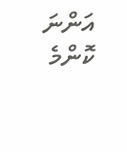އަންނަ ކޮންމެ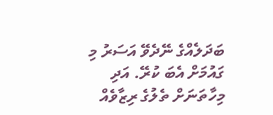ބަދަލެއްގެ ނޭދެވޭ އަސަރު މި ގައުމަށް އެބަ ކުރޭ. އަދި މިހާތަނަށް ތެލުގެ ރިޒާވެއް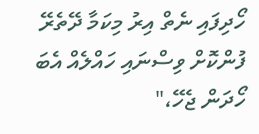ހޯދިފައި ނެތް އިރު މިކަމާ ދޭތެރޭ ފުންކޮށް ވިސްނައި ހައްލެއް އެބަ ހޯދަން ޖެހޭ،"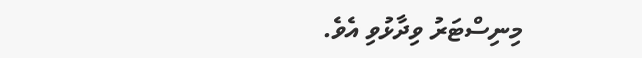މިނިސްޓަރު ވިދާޅުވި އެވެ.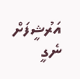އަރުޝީފަށް ނެގީ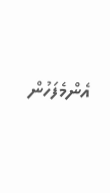އެންމެފަހުން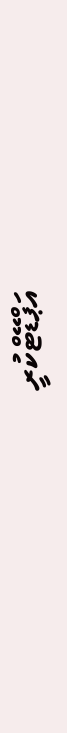އަޕްޑޭޓްކުރީ